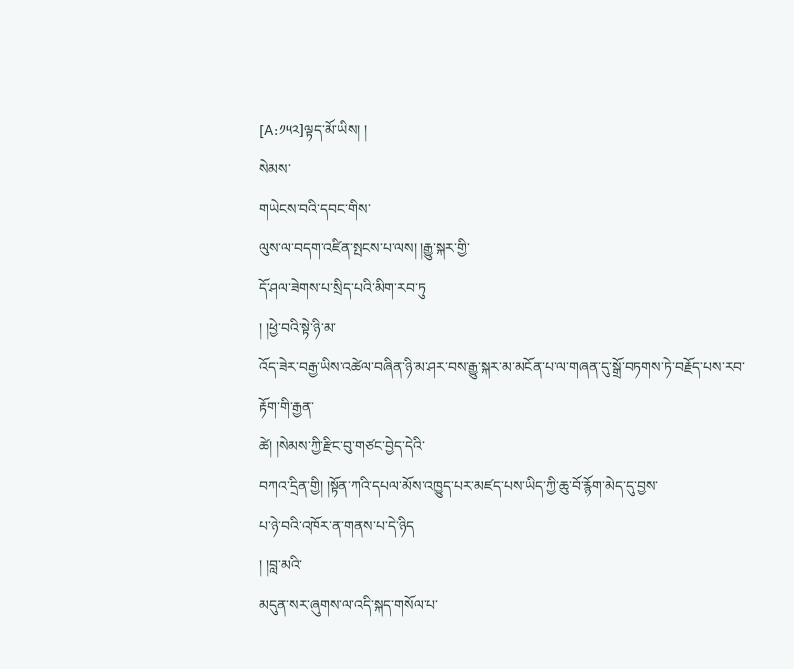[A:༡༥༢]ལྟད་མོ་ཡིས། །
སེམས་
གཡེངས་བའི་དབང་གིས་
ལུས་ལ་བདག་འཛིན་སྤངས་པ་ལས། །རྒྱུ་སྐར་གྱི་
དོ་ཤལ་ཟེགས་པ་སྲིད་པའི་མིག་རབ་ཏུ
། །ཕྱེ་བའི་སྟེ་ཉི་མ་
འོད་ཟེར་བརྒྱ་ཡིས་འཚེལ་བཞིན་ཉི་མ་ཤར་བས་རྒྱུ་སྐར་མ་མངོན་པ་ལ་གཞན་དུ་སྒྲོ་བཏགས་ཏེ་བརྗོད་པས་རབ་རྟོག་གི་རྒྱན་
ཚེ། །སེམས་ཀྱི་རྫིང་བུ་གཙང་བྱེད་དེའི་
བཀའ་དྲིན་གྱི། །སྟོན་ཀའི་དཔལ་མོས་འཁྱུད་པར་མཛད་པས་ཡིད་ཀྱི་ཆུ་བོ་རྙོག་མེད་དུ་བྱས་
པ་ཉེ་བའི་འཁོར་ན་གནས་པ་དེ་ཉིད
། །བླ་མའི་
མདུན་སར་ཞུགས་ལ་འདི་སྐད་གསོལ་པ་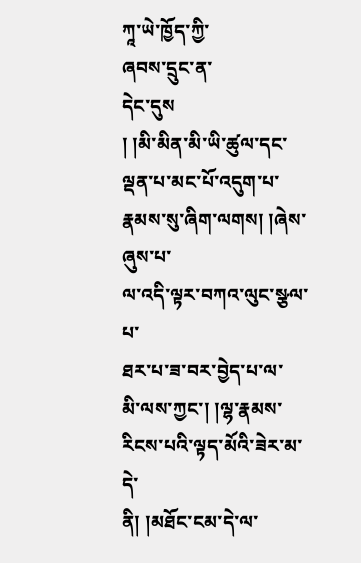ཀཱ་ཡེ་ཁྱོད་ཀྱི་
ཞབས་དྲུང་ན་
དེང་དུས
། །མི་མིན་མི་ཡི་ཚུལ་དང་ལྡན་པ་མང་པོ་འདུག་པ་
རྣམས་སུ་ཞིག་ལགས། །ཞེས་ཞུས་པ་
ལ་འདི་ལྟར་བཀའ་ལུང་སྩལ་པ་
ཐར་པ་ཟ་བར་བྱེད་པ་ལ་
མི་ལས་ཀྱང་། །ལྷ་རྣམས་རིངས་པའི་ལྟད་མོའི་ཟེར་མ་དེ་
ནི། །མཐོང་ངམ་དེ་ལ་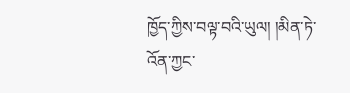ཁྱོད་ཀྱིས་བལྟ་བའི་ཡུལ། །མིན་ཏེ་འོན་ཀྱང་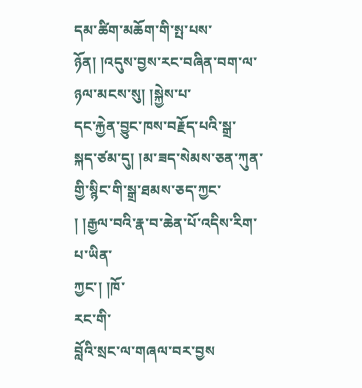དམ་ཚིག་མཆོག་གི་སྤ་པས་ཉོན། །འདུས་བྱས་རང་བཞིན་བག་ལ་ཉལ་མངས་སུ། །སྐྱེས་པ་
དང་རྐྱེན་བྱུང་ཁས་བརྗོད་པའི་སྒྲ་
སྐད་ཙམ་དུ། །མ་ཟད་སེམས་ཅན་ཀུན་གྱི་སྙིང་གི་སྒྲ་ཐམས་ཅད་ཀྱང་
། །རྒྱལ་བའི་རྣ་བ་ཆེན་པོ་འདིས་རིག་པ་ཡིན་
ཀྱང་། །ཁོ་
རང་གི་
བློའི་སྲང་ལ་གཞལ་བར་བྱས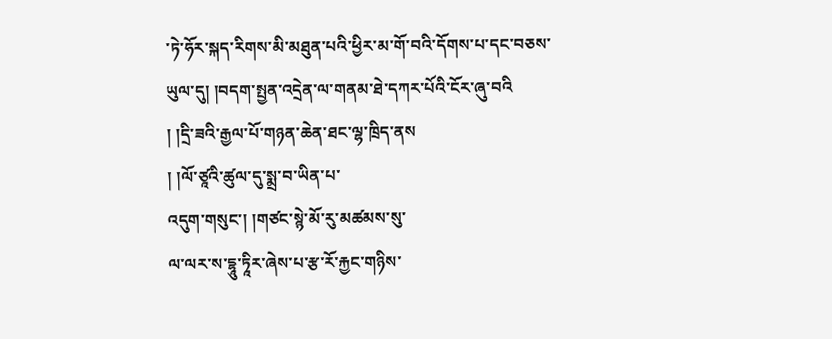་ཏེ་ཧོར་སྐད་རིགས་མི་མཐུན་པའི་ཕྱིར་མ་གོ་བའི་དོགས་པ་དང་བཅས་
ཡུལ་དུ། །བདག་སྤྱན་འདྲེན་ལ་གནམ་ཐེ་དཀར་པོའི་ངོར་ཞུ་བའི
། །དྲི་ཟའི་རྒྱལ་པོ་གཉན་ཆེན་ཐང་ལྷ་ཁྲིད་ནས
། །ལོ་ཙཱའི་ཚུལ་དུ་སྨྲ་བ་ཡིན་པ་
འདུག་གསུང་། །གཙང་སྙེ་མོ་རུ་མཚམས་སུ་
ལ་ལར་ས་དྷཱུ་ཏཱིར་ཞེས་པ་རྩ་རོ་རྐྱང་གཉིས་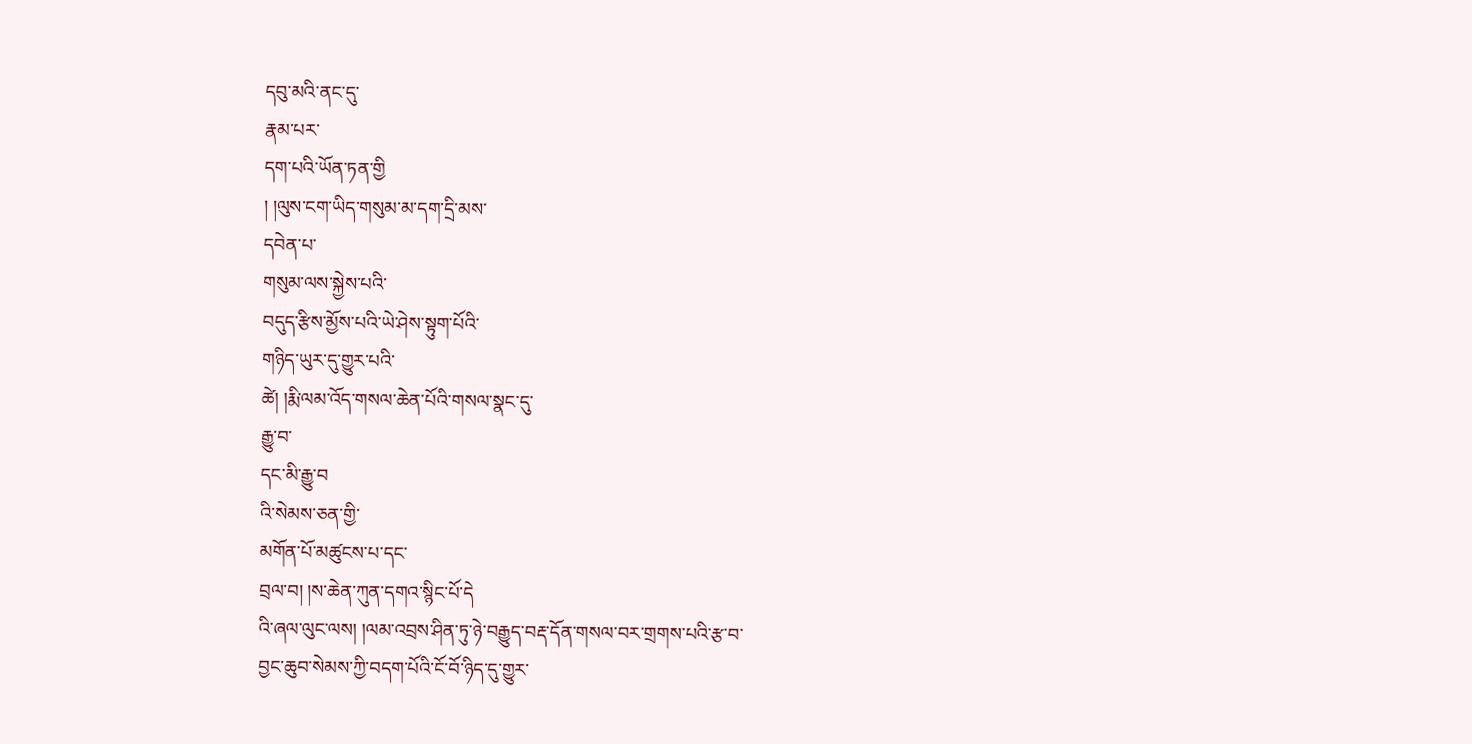དབུ་མའི་ནང་དུ་
རྣམ་པར་
དག་པའི་ཡོན་ཏན་གྱི
། །ལུས་ངག་ཡིད་གསུམ་མ་དག་དྲི་མས་
དབེན་པ་
གསུམ་ལས་སྐྱེས་པའི་
བདུད་རྩིས་མྱོས་པའི་ཡེ་ཤེས་སྟུག་པོའི་
གཉིད་ཡུར་དུ་གྱུར་པའི་
ཚེ། །རྨི་ལམ་འོད་གསལ་ཆེན་པོའི་གསལ་སྣང་དུ་
རྒྱུ་བ་
དང་མི་རྒྱུ་བ
འི་སེམས་ཅན་གྱི་
མགོན་པོ་མཚུངས་པ་དང་
བྲལ་བ། །ས་ཆེན་ཀུན་དགའ་སྙིང་པོ་དེ
འི་ཞལ་ལུང་ལས། །ལམ་འབྲས་ཤིན་ཏུ་ཉེ་བརྒྱུད་བརྡ་དོན་གསལ་བར་གྲགས་པའི་རྩ་བ་
བྱང་ཆུབ་སེམས་ཀྱི་བདག་པོའི་ངོ་བོ་ཉིད་དུ་གྱུར་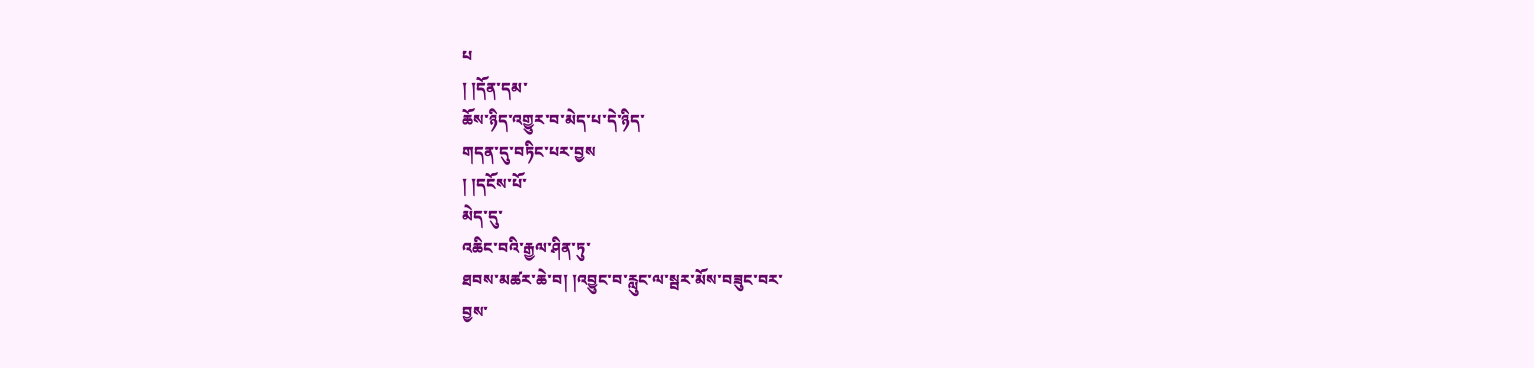པ
། །དོན་དམ་
ཆོས་ཉིད་འགྱུར་བ་མེད་པ་དེ་ཉིད་
གདན་དུ་བཏིང་པར་བྱས
། །དངོས་པོ་
མེད་དུ་
འཆིང་བའི་རྒྱལ་ཤིན་ཏུ་
ཐབས་མཚར་ཆེ་བ། །འབྱུང་བ་རླུང་ལ་སྦར་མོས་བཟུང་བར་
བྱས་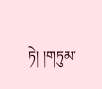ཏེ། །གཏུམ་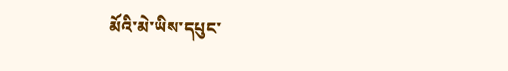མོའི་མེ་ཡིས་དཔུང་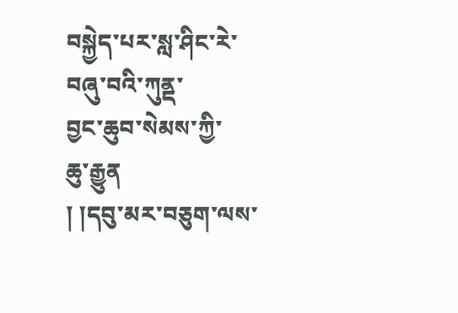བསྐྱེད་པར་སླ་ཤིང་རེ་
བཞུ་བའི་ཀུནྡ་
བྱང་ཆུབ་སེམས་ཀྱི་
ཆུ་རྒྱུན
། །དབུ་མར་བཅུག་ལས་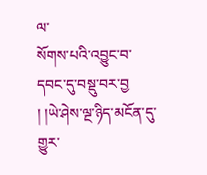ལ་
སོགས་པའི་འབྱུང་བ་
དབང་དུ་བསྡུ་བར་བྱ
། །ཡེ་ཤེས་ལྔ་ཉིད་མངོན་དུ་གྱུར་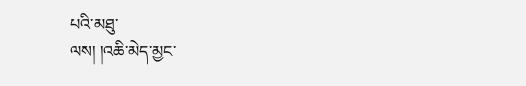པའི་མཐུ་
ལས། །འཆི་མེད་མྱང་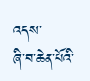འདས་
ཞི་བ་ཆེན་པོའི་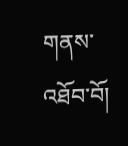གནས་འཐོབ་བོ།